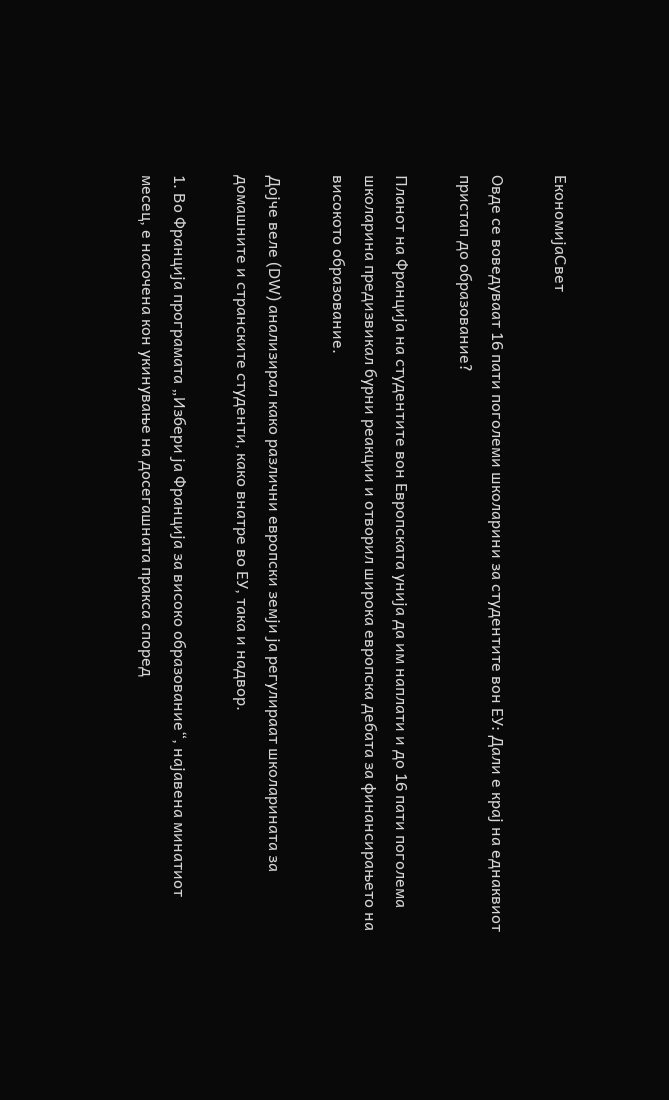ЕкономијаСвет

Овде се воведуваат 16 пати поголеми школарини за студентите вон ЕУ: Дали е крај на еднаквиот пристап до образование?

Планот на Франција на студентите вон Европската унија да им наплати и до 16 пати поголема школарина предизвикал бурни реакции и отворил широка европска дебата за финансирањето на високото образование.

Дојче веле (DW) анализирал како различни европски земји ја регулираат школарината за домашните и странските студенти, како внатре во ЕУ, така и надвор.

1. Во Франција програмата „Избери ја Франција за високо образование“, најавена минатиот месец, е насочена кон укинување на досегашната пракса според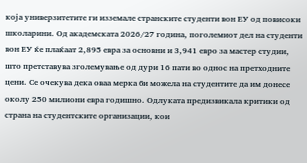која универзитетите ги изземале странските студенти вон ЕУ од повисоки школарини. Од академската 2026/27 година, поголемиот дел на студенти вон ЕУ ќе плаќаат 2,895 евра за основни и 3,941 евро за мастер студии, што претставува зголемување од дури 16 пати во однос на претходните цени. Се очекува дека оваа мерка би можела на студентите да им донесе околу 250 милиони евра годишно. Одлуката предизвикала критики од страна на студентските организации, кои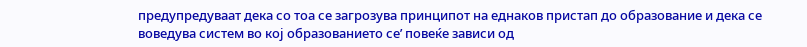предупредуваат дека со тоа се загрозува принципот на еднаков пристап до образование и дека се воведува систем во кој образованието се’ повеќе зависи од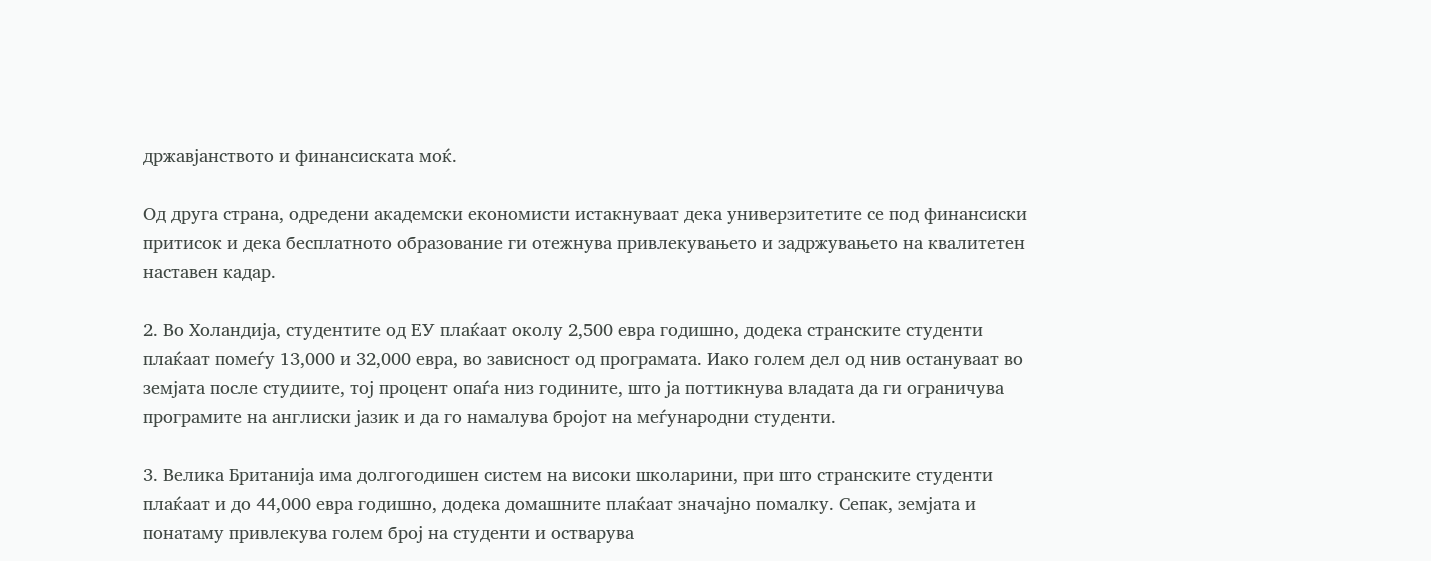државјанството и финансиската моќ.

Од друга страна, одредени академски економисти истакнуваат дека универзитетите се под финансиски притисок и дека бесплатното образование ги отежнува привлекувањето и задржувањето на квалитетен наставен кадар.

2. Во Холандија, студентите од ЕУ плаќаат околу 2,500 евра годишно, додека странските студенти плаќаат помеѓу 13,000 и 32,000 евра, во зависност од програмата. Иако голем дел од нив остануваат во земјата после студиите, тој процент опаѓа низ годините, што ја поттикнува владата да ги ограничува програмите на англиски јазик и да го намалува бројот на меѓународни студенти.

3. Велика Британија има долгогодишен систем на високи школарини, при што странските студенти плаќаат и до 44,000 евра годишно, додека домашните плаќаат значајно помалку. Сепак, земјата и понатаму привлекува голем број на студенти и остварува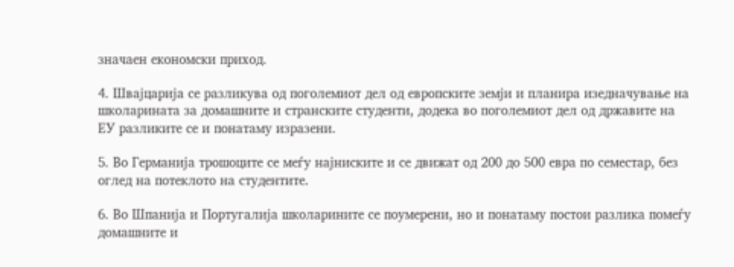значаен економски приход.

4. Швајцарија се разликува од поголемиот дел од европските земји и планира изедначување на школарината за домашните и странските студенти, додека во поголемиот дел од државите на ЕУ разликите се и понатаму изразени.

5. Во Германија трошоците се меѓу најниските и се движат од 200 до 500 евра по семестар, без оглед на потеклото на студентите.

6. Во Шпанија и Португалија школарините се поумерени, но и понатаму постои разлика помеѓу домашните и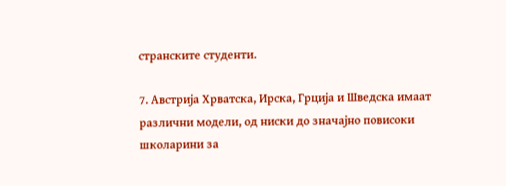странските студенти.

7. Австрија Хрватска, Ирска, Грција и Шведска имаат различни модели, од ниски до значајно повисоки школарини за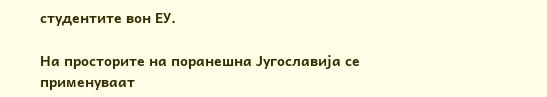студентите вон ЕУ.

На просторите на поранешна Југославија се применуваат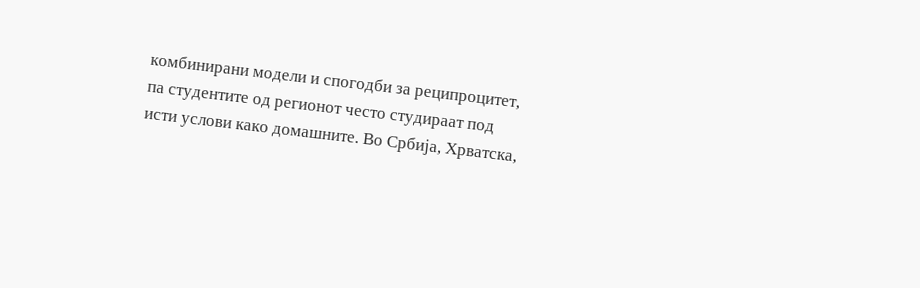комбинирани модели и спогодби за реципроцитет, па студентите од регионот често студираат под исти услови како домашните. Во Србија, Хрватска,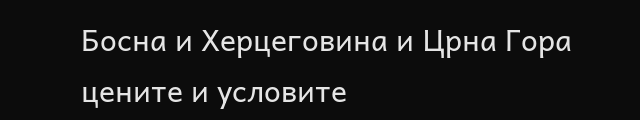Босна и Херцеговина и Црна Гора цените и условите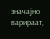значајно варираат,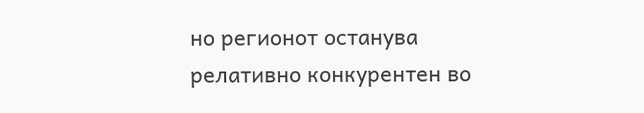но регионот останува релативно конкурентен во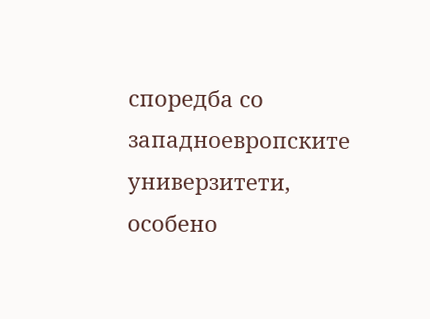споредба со западноевропските универзитети, особено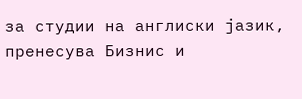за студии на англиски јазик, пренесува Бизнис и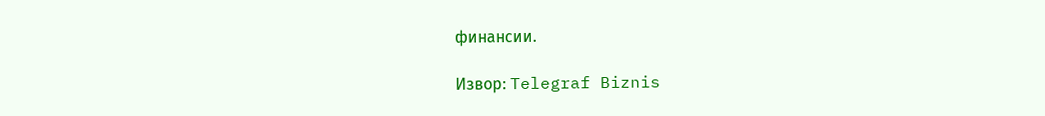финансии.

Извор: Telegraf Biznis